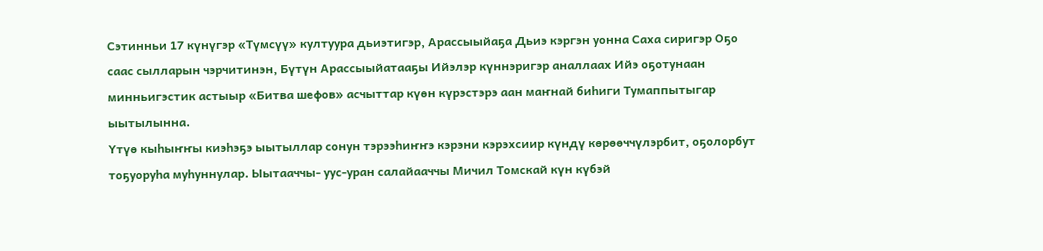Сэтинньи 17 күнүгэр «Түмсүү» култуура дьиэтигэр, Арассыыйаҕа Дьиэ кэргэн уонна Саха сиригэр Оҕо саас сылларын чэрчитинэн, Бүтүн Арассыыйатааҕы Ийэлэр күннэригэр аналлаах Ийэ оҕотунаан минньигэстик астыыр «Битва шефов» асчыттар күөн күрэстэрэ аан маҥнай биһиги Тумаппытыгар ыытылынна.
Үтүө кыһыҥҥы киэһэҕэ ыытыллар сонун тэрээһиҥҥэ кэрэни кэрэхсиир күндү көрөөччүлэрбит, оҕолорбут тоҕуоруһа муһуннулар. Ыытааччы- уус-уран салайааччы Мичил Томскай күн күбэй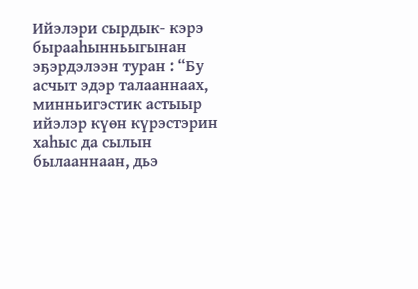Ийэлэри сырдык- кэрэ бырааһынньыгынан эҕэрдэлээн туран : “Бу асчыт эдэр талааннаах, минньигэстик астыыр ийэлэр күөн күрэстэрин хаһыс да сылын былааннаан, дьэ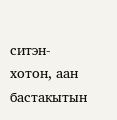ситэн-хотон, аан бастакытын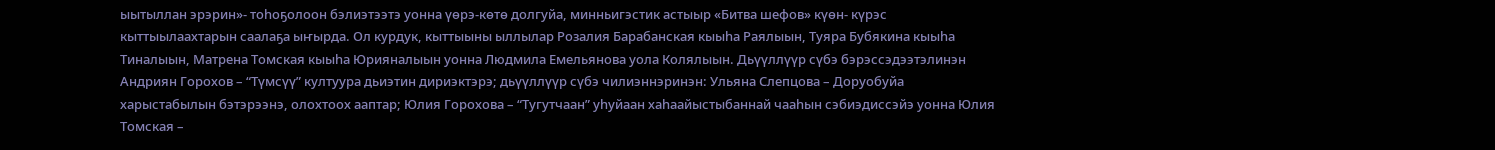ыытыллан эрэрин»- тоһоҕолоон бэлиэтээтэ уонна үөрэ-көтө долгуйа, минньигэстик астыыр «Битва шефов» күөн- күрэс кыттыылаахтарын саалаҕа ыҥырда. Ол курдук, кыттыыны ыллылар Розалия Барабанская кыыһа Раялыын, Туяра Бубякина кыыһа Тиналыын, Матрена Томская кыыһа Юрияналыын уонна Людмила Емельянова уола Колялыын. Дьүүллүүр сүбэ бэрэссэдээтэлинэн Андриян Горохов – “Түмсүү” култуура дьиэтин дириэктэрэ; дьүүллүүр сүбэ чилиэннэринэн: Ульяна Слепцова – Доруобуйа харыстабылын бэтэрээнэ, олохтоох ааптар; Юлия Горохова – “Тугутчаан” уһуйаан хаһаайыстыбаннай чааһын сэбиэдиссэйэ уонна Юлия Томская –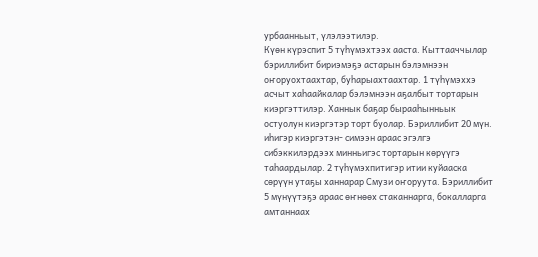урбаанньыт, үлэлээтилэр.
Күөн күрэспит 5 түһүмэхтээх ааста. Кыттааччылар бэриллибит бириэмэҕэ астарын бэлэмнээн оҥоруохтаахтар, буһарыахтаахтар. 1 түһүмэххэ асчыт хаһаайкалар бэлэмнээн аҕалбыт тортарын киэргэттилэр. Ханнык баҕар бырааһынньык остуолун киэргэтэр торт буолар. Бэриллибит 20 мүн. иһигэр киэргэтэн- симээн араас эгэлгэ сибэккилэрдээх минньигэс тортарын көрүүгэ таһаардылар. 2 түһүмэхпитигэр итии куйааска сөрүүн утаҕы ханнарар Смузи оҥоруута. Бэриллибит 5 мүнүүтэҕэ араас өҥнөөх стаканнарга, бокалларга амтаннаах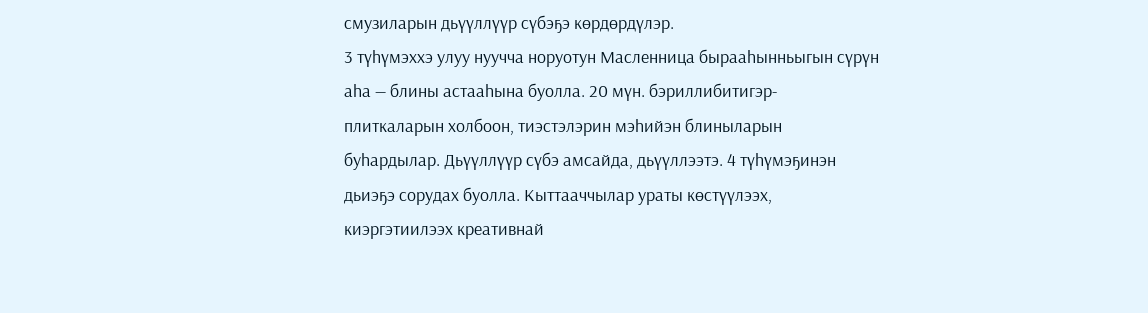смузиларын дьүүллүүр сүбэҕэ көрдөрдүлэр.
3 түһүмэххэ улуу нуучча норуотун Масленница бырааһынньыгын сүрүн аһа — блины астааһына буолла. 20 мүн. бэриллибитигэр- плиткаларын холбоон, тиэстэлэрин мэһийэн блиныларын буһардылар. Дьүүллүүр сүбэ амсайда, дьүүллээтэ. 4 түһүмэҕинэн дьиэҕэ сорудах буолла. Кыттааччылар ураты көстүүлээх, киэргэтиилээх креативнай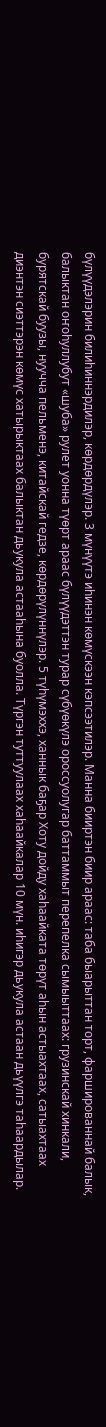бүлүүдэлэрин билиһиннэрдилэр, көрдөрдүлэр. 3 мүнүүтэ иһинэн көмүскээн кэпсээтилэр. Манна бииртэн биир араас: таба быарыттан торт, фаршированнай балык, балыктан оҥоһуллубут «шуба» рулет уонна түөрт араас бүлүүдэттэн турар сүбүөкүлэ ороссуолугар баттаммыт перепелка сымыыттаах: грузинскай хинкали, бурятскай буузы, нуучча пельменэ, китайскай гедзе, көрдөрүлүннүлэр. 5 түһүмэххэ, ханнык баҕар Хоту дойду хаһаайката төрүт аһын астыахтаах, сатыахтаах диэнтэн сиэттэрэн көмүс хатырыктаах балыктан дьукула астааһына буолла. Түргэн туттуулаах хаһаайкалар 10 мүн. иһигэр дьукула астаан дьүүлгэ таһаардылар.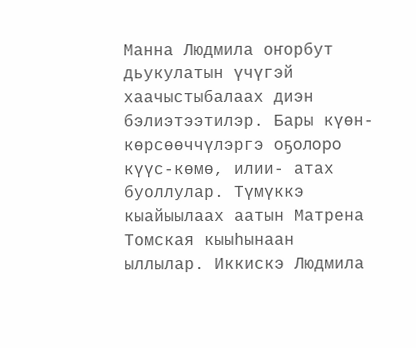Манна Людмила оҥорбут дьукулатын үчүгэй хаачыстыбалаах диэн бэлиэтээтилэр. Бары күөн- көрсөөччүлэргэ оҕолоро күүс-көмө, илии- атах буоллулар. Түмүккэ кыайыылаах аатын Матрена Томская кыыһынаан ыллылар. Иккискэ Людмила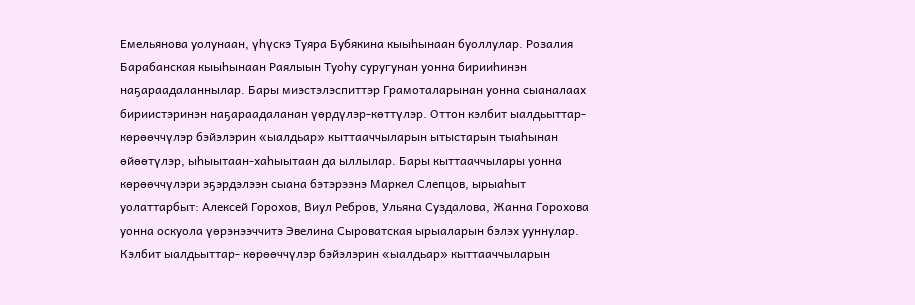Емельянова уолунаан, үһүскэ Туяра Бубякина кыыһынаан буоллулар. Розалия Барабанская кыыһынаан Раялыын Туоһу суругунан уонна бирииһинэн наҕараадаланнылар. Бары миэстэлэспиттэр Грамоталарынан уонна сыаналаах бириистэринэн наҕараадаланан үөрдүлэр-көттүлэр. Оттон кэлбит ыалдьыттар- көрөөччүлэр бэйэлэрин «ыалдьар» кыттааччыларын ытыстарын тыаһынан өйөөтүлэр, ыһыытаан-хаһыытаан да ыллылар. Бары кыттааччылары уонна көрөөччүлэри эҕэрдэлээн сыана бэтэрээнэ Маркел Слепцов, ырыаһыт уолаттарбыт: Алексей Горохов, Виул Ребров, Ульяна Суздалова, Жанна Горохова уонна оскуола үөрэнээччитэ Эвелина Сыроватская ырыаларын бэлэх ууннулар.
Кэлбит ыалдьыттар- көрөөччүлэр бэйэлэрин «ыалдьар» кыттааччыларын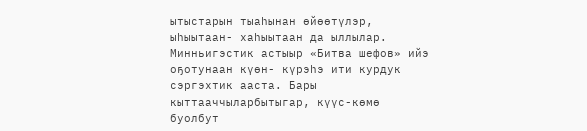ытыстарын тыаһынан өйөөтүлэр, ыһыытаан- хаһыытаан да ыллылар.
Минньигэстик астыыр «Битва шефов» ийэ оҕотунаан күөн- күрэһэ ити курдук сэргэхтик ааста. Бары кыттааччыларбытыгар, күүс-көмө буолбут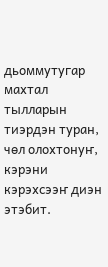дьоммутугар махтал тылларын тиэрдэн туран, чөл олохтонуҥ, кэрэни кэрэхсээҥ диэн этэбит.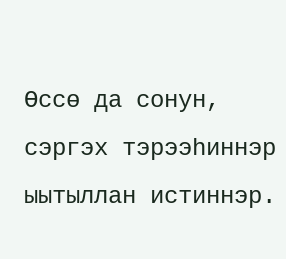Өссө да сонун, сэргэх тэрээһиннэр ыытыллан истиннэр.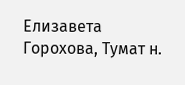Елизавета Горохова, Тумат н.